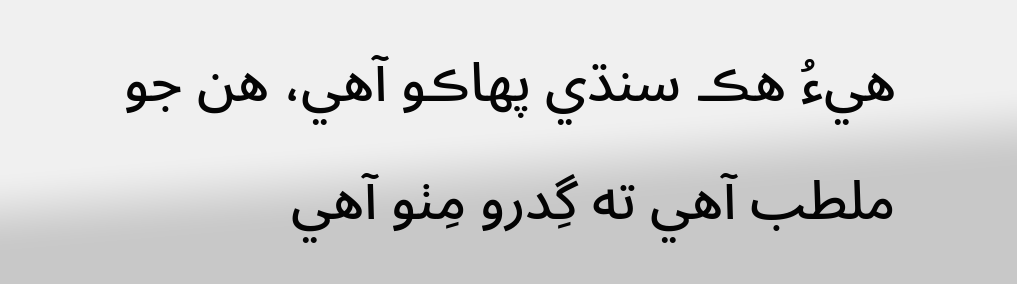هيءُ هڪ سنڌي پهاڪو آهي، هن جو ملطب آهي ته گِدرو مِٺو آهي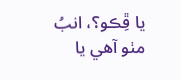يا ڦِڪو؟، انبُ مٺو آهي يا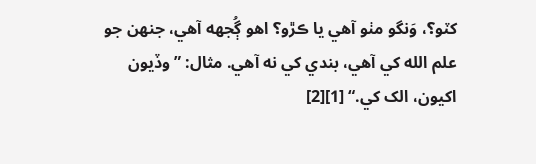کٽو؟، وَنگو مٺو آهي يا ڪڙو؟ اهو ڳُجهه آهي، جنهن جو علم الله کي آهي، بندي کي نه آهي. مثال: ”وڏيون اکيون، الک کي.“ [1][2]